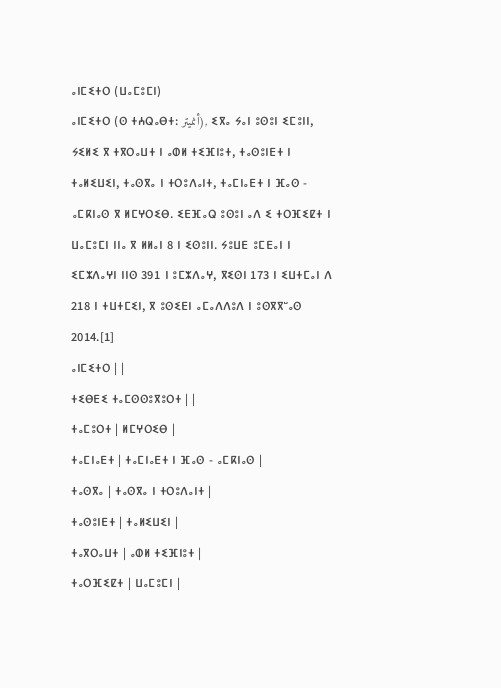ⴰⵏⵎⵉⵜⵔ (ⵡⴰⵎⵓⵎⵏ)
ⴰⵏⵎⵉⵜⵔ (ⵙ ⵜⵄⵕⴰⴱⵜ: أنميتر), ⵉⴳⴰ ⵢⴰⵏ ⵓⵙⵓⵏ ⵉⵎⵓⵏⵏ, ⵢⵉⵍⵉ ⴳ ⵜⴳⵔⴰⵡⵜ ⵏ ⴰⵀⵍ ⵜⵉⴼⵏⵓⵜ, ⵜⴰⵙⵓⵏⴹⵜ ⵏ ⵜⴰⵍⵉⵡⵉⵏ, ⵜⴰⵙⴳⴰ ⵏ ⵜⵔⵓⴷⴰⵏⵜ, ⵜⴰⵎⵏⴰⴹⵜ ⵏ ⴼⴰⵙ - ⴰⵎⴽⵏⴰⵙ ⴳ ⵍⵎⵖⵔⵉⴱ. ⵉⴹⴼⴰⵕ ⵓⵙⵓⵏ ⴰⴷ ⵉ ⵜⵔⴼⵉⵇⵜ ⵏ ⵡⴰⵎⵓⵎⵏ ⵏⵏⴰ ⴳ ⵍⵍⴰⵏ 8 ⵏ ⵉⵙⵓⵏⵏ. ⵢⵓⵡⴹ ⵓⵎⴹⴰⵏ ⵏ ⵉⵎⵣⴷⴰⵖⵏ ⵏⵏⵙ 391 ⵏ ⵓⵎⵣⴷⴰⵖ, ⴳⵉⵙⵏ 173 ⵏ ⵉⵡⵜⵎⴰⵏ ⴷ 218 ⵏ ⵜⵡⵜⵎⵉⵏ, ⴳ ⵓⵙⵉⴹⵏ ⴰⵎⴰⴷⴷⵓⴷ ⵏ ⵓⵙⴳⴳⵯⴰⵙ 2014.[1]
ⴰⵏⵎⵉⵜⵔ | |
ⵜⵉⴱⴹⵉ ⵜⴰⵎⵙⵙⵓⴳⵓⵔⵜ | |
ⵜⴰⵎⵓⵔⵜ | ⵍⵎⵖⵔⵉⴱ |
ⵜⴰⵎⵏⴰⴹⵜ | ⵜⴰⵎⵏⴰⴹⵜ ⵏ ⴼⴰⵙ - ⴰⵎⴽⵏⴰⵙ |
ⵜⴰⵙⴳⴰ | ⵜⴰⵙⴳⴰ ⵏ ⵜⵔⵓⴷⴰⵏⵜ |
ⵜⴰⵙⵓⵏⴹⵜ | ⵜⴰⵍⵉⵡⵉⵏ |
ⵜⴰⴳⵔⴰⵡⵜ | ⴰⵀⵍ ⵜⵉⴼⵏⵓⵜ |
ⵜⴰⵔⴼⵉⵇⵜ | ⵡⴰⵎⵓⵎⵏ |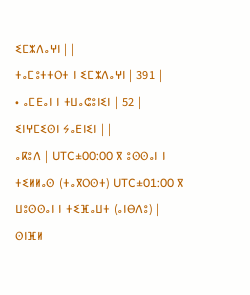ⵉⵎⵣⴷⴰⵖⵏ | |
ⵜⴰⵎⵓⵜⵜⵔⵜ ⵏ ⵉⵎⵣⴷⴰⵖⵏ | 391 |
• ⴰⵎⴹⴰⵏ ⵏ ⵜⵡⴰⵛⵓⵏⵉⵏ | 52 |
ⵉⵏⵖⵎⵉⵙⵏ ⵢⴰⴹⵏⵉⵏ | |
ⴰⴽⵓⴷ | UTC±00:00 ⴳ ⵓⵙⵙⴰⵏ ⵏ ⵜⵉⵍⵍⴰⵙ (ⵜⴰⴳⵔⵙⵜ) UTC±01:00 ⴳ ⵡⵓⵙⵙⴰⵏ ⵏ ⵜⵉⴼⴰⵡⵜ (ⴰⵏⴱⴷⵓ) |
ⵙⵏⴼⵍ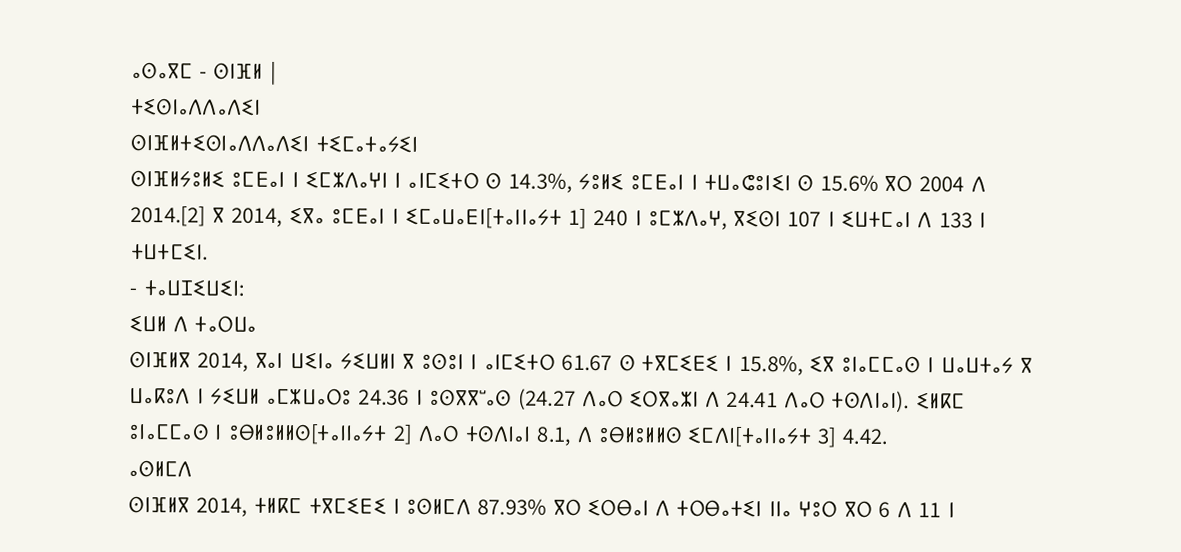ⴰⵙⴰⴳⵎ - ⵙⵏⴼⵍ |
ⵜⵉⵙⵏⴰⴷⴷⴰⴷⵉⵏ
ⵙⵏⴼⵍⵜⵉⵙⵏⴰⴷⴷⴰⴷⵉⵏ ⵜⵉⵎⴰⵜⴰⵢⵉⵏ
ⵙⵏⴼⵍⵢⵓⵍⵉ ⵓⵎⴹⴰⵏ ⵏ ⵉⵎⵣⴷⴰⵖⵏ ⵏ ⴰⵏⵎⵉⵜⵔ ⵙ 14.3%, ⵢⵓⵍⵉ ⵓⵎⴹⴰⵏ ⵏ ⵜⵡⴰⵛⵓⵏⵉⵏ ⵙ 15.6% ⴳⵔ 2004 ⴷ 2014.[2] ⴳ 2014, ⵉⴳⴰ ⵓⵎⴹⴰⵏ ⵏ ⵉⵎⴰⵡⴰⴹⵏ[ⵜⴰⵏⵏⴰⵢⵜ 1] 240 ⵏ ⵓⵎⵣⴷⴰⵖ, ⴳⵉⵙⵏ 107 ⵏ ⵉⵡⵜⵎⴰⵏ ⴷ 133 ⵏ ⵜⵡⵜⵎⵉⵏ.
- ⵜⴰⵡⵊⵉⵡⵉⵏ:
ⵉⵡⵍ ⴷ ⵜⴰⵔⵡⴰ
ⵙⵏⴼⵍⴳ 2014, ⴳⴰⵏ ⵡⵉⵏⴰ ⵢⵉⵡⵍⵏ ⴳ ⵓⵙⵓⵏ ⵏ ⴰⵏⵎⵉⵜⵔ 61.67 ⵙ ⵜⴳⵎⵉⴹⵉ ⵏ 15.8%, ⵉⴳ ⵓⵏⴰⵎⵎⴰⵙ ⵏ ⵡⴰⵡⵜⴰⵢ ⴳ ⵡⴰⴽⵓⴷ ⵏ ⵢⵉⵡⵍ ⴰⵎⵣⵡⴰⵔⵓ 24.36 ⵏ ⵓⵙⴳⴳⵯⴰⵙ (24.27 ⴷⴰⵔ ⵉⵔⴳⴰⵣⵏ ⴷ 24.41 ⴷⴰⵔ ⵜⵙⴷⵏⴰⵏ). ⵉⵍⴽⵎ ⵓⵏⴰⵎⵎⴰⵙ ⵏ ⵓⴱⵍⵓⵍⵍⵙ[ⵜⴰⵏⵏⴰⵢⵜ 2] ⴷⴰⵔ ⵜⵙⴷⵏⴰⵏ 8.1, ⴷ ⵓⴱⵍⵓⵍⵍⵙ ⵉⵎⴷⵏ[ⵜⴰⵏⵏⴰⵢⵜ 3] 4.42.
ⴰⵙⵍⵎⴷ
ⵙⵏⴼⵍⴳ 2014, ⵜⵍⴽⵎ ⵜⴳⵎⵉⴹⵉ ⵏ ⵓⵙⵍⵎⴷ 87.93% ⴳⵔ ⵉⵔⴱⴰⵏ ⴷ ⵜⵔⴱⴰⵜⵉⵏ ⵏⵏⴰ ⵖⵓⵔ ⴳⵔ 6 ⴷ 11 ⵏ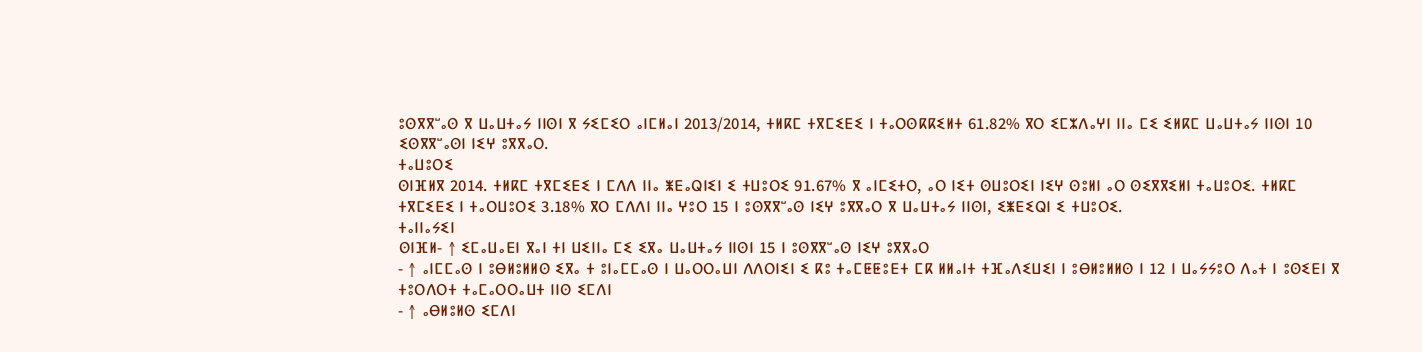ⵓⵙⴳⴳⵯⴰⵙ ⴳ ⵡⴰⵡⵜⴰⵢ ⵏⵏⵙⵏ ⴳ ⵢⵉⵎⵉⵔ ⴰⵏⵎⵍⴰⵏ 2013/2014, ⵜⵍⴽⵎ ⵜⴳⵎⵉⴹⵉ ⵏ ⵜⴰⵔⵙⴽⴽⵉⵍⵜ 61.82% ⴳⵔ ⵉⵎⵣⴷⴰⵖⵏ ⵏⵏⴰ ⵎⵉ ⵉⵍⴽⵎ ⵡⴰⵡⵜⴰⵢ ⵏⵏⵙⵏ 10 ⵉⵙⴳⴳⵯⴰⵙⵏ ⵏⵉⵖ ⵓⴳⴳⴰⵔ.
ⵜⴰⵡⵓⵔⵉ
ⵙⵏⴼⵍⴳ 2014. ⵜⵍⴽⵎ ⵜⴳⵎⵉⴹⵉ ⵏ ⵎⴷⴷ ⵏⵏⴰ ⵥⴹⴰⵕⵏⵉⵏ ⵉ ⵜⵡⵓⵔⵉ 91.67% ⴳ ⴰⵏⵎⵉⵜⵔ, ⴰⵔ ⵏⵉⵜ ⵙⵡⵓⵔⵉⵏ ⵏⵉⵖ ⵙⵓⵍⵏ ⴰⵔ ⵙⵉⴳⴳⵉⵍⵏ ⵜⴰⵡⵓⵔⵉ. ⵜⵍⴽⵎ ⵜⴳⵎⵉⴹⵉ ⵏ ⵜⴰⵔⵡⵓⵔⵉ 3.18% ⴳⵔ ⵎⴷⴷⵏ ⵏⵏⴰ ⵖⵓⵔ 15 ⵏ ⵓⵙⴳⴳⵯⴰⵙ ⵏⵉⵖ ⵓⴳⴳⴰⵔ ⴳ ⵡⴰⵡⵜⴰⵢ ⵏⵏⵙⵏ, ⵉⵥⴹⵉⵕⵏ ⵉ ⵜⵡⵓⵔⵉ.
ⵜⴰⵏⵏⴰⵢⵉⵏ
ⵙⵏⴼⵍ- ↑ ⵉⵎⴰⵡⴰⴹⵏ ⴳⴰⵏ ⵜⵏ ⵡⵉⵏⵏⴰ ⵎⵉ ⵉⴳⴰ ⵡⴰⵡⵜⴰⵢ ⵏⵏⵙⵏ 15 ⵏ ⵓⵙⴳⴳⵯⴰⵙ ⵏⵉⵖ ⵓⴳⴳⴰⵔ
- ↑ ⴰⵏⵎⵎⴰⵙ ⵏ ⵓⴱⵍⵓⵍⵍⵙ ⵉⴳⴰ ⵜ ⵓⵏⴰⵎⵎⴰⵙ ⵏ ⵡⴰⵔⵔⴰⵡⵏ ⴷⴷⵔⵏⵉⵏ ⵉ ⴽⵓ ⵜⴰⵎⵟⵟⵓⴹⵜ ⵎⴽ ⵍⵍⴰⵏⵜ ⵜⴼⴰⴷⵉⵡⵉⵏ ⵏ ⵓⴱⵍⵓⵍⵍⵙ ⵏ 12 ⵏ ⵡⴰⵢⵢⵓⵔ ⴷⴰⵜ ⵏ ⵓⵙⵉⴹⵏ ⴳ ⵜⵓⵔⴷⵔⵜ ⵜⴰⵎⴰⵔⵔⴰⵡⵜ ⵏⵏⵙ ⵉⵎⴷⵏ
- ↑ ⴰⴱⵍⵓⵍⵙ ⵉⵎⴷⵏ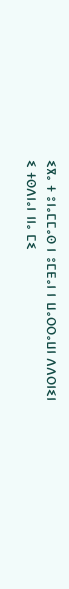ⵉⴳⴰ ⵜ ⵓⵏⴰⵎⵎⴰⵙ ⵏ ⵓⵎⴹⴰⵏ ⵏ ⵡⴰⵔⵔⴰⵡⵏ ⴷⴷⵔⵏⵉⵏ ⵉ ⵜⵙⴷⵏⴰⵏ ⵏⵏⴰ ⵎⵉ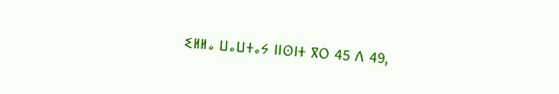ⵉⵍⵍⴰ ⵡⴰⵡⵜⴰⵢ ⵏⵏⵙⵏⵜ ⴳⵔ 45 ⴷ 49,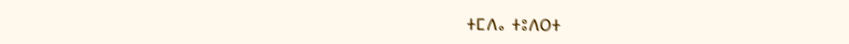ⵜⵎⴷⴰ ⵜⵓⴷⵔⵜ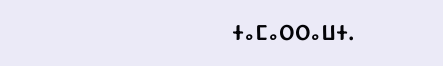ⵜⴰⵎⴰⵔⵔⴰⵡⵜ.